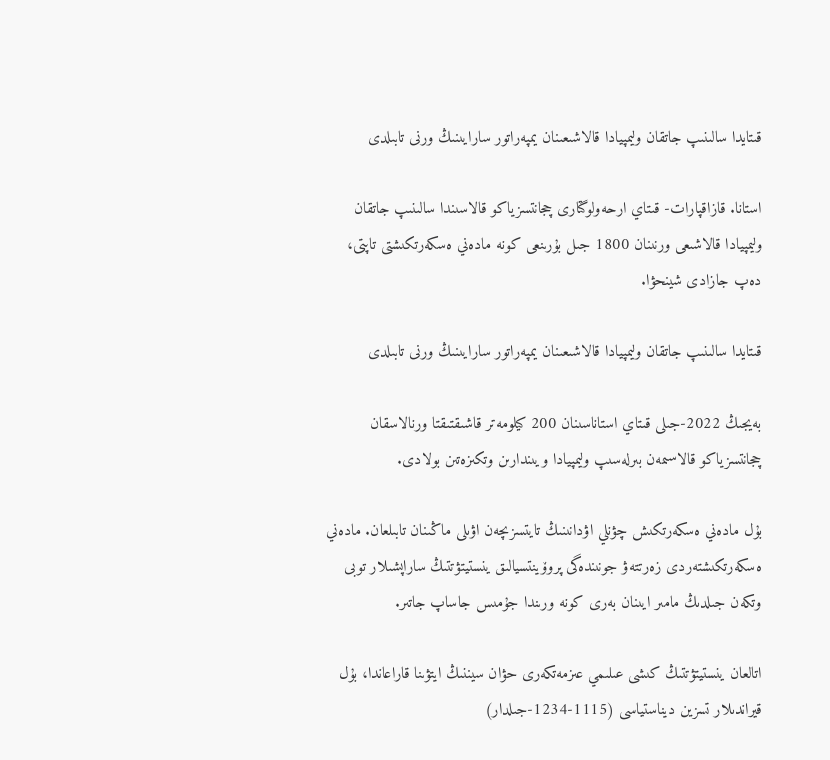قىتايدا سالىنىپ جاتقان وليمپيادا قالاشىعىنان يمپەراتور سارايىنىڭ ورنى تابىلدى

استانا. قازاقپارات- قىتاي ارحەولوگتارى چجانتسزياكو قالاسىندا سالىنىپ جاتقان وليمپيادا قالاشىعى ورنىنان 1800 جىل بۇرىنعى كونە مادەني ەسكەرتكىشتى تاپتى، دەپ جازادى شينحۋا.

قىتايدا سالىنىپ جاتقان وليمپيادا قالاشىعىنان يمپەراتور سارايىنىڭ ورنى تابىلدى

بەيجىڭ 2022-جىلى قىتاي استاناسىنان 200 كيلومەتر قاشىقتىقتا ورنالاسقان چجانتسزياكو قالاسىمەن بىرلەسىپ وليمپيادا ويىندارىن وتكىزەتىن بولادى.

بۇل مادەني ەسكەرتكىش چۋنلي اۋدانىنىڭ تايتسزىچەن اۋىلى ماڭىنان تابىلعان. مادەني ەسكەرتكىشتەردى زەرتتەۋ جونىندەگى پروۆينتسيالىق ينستيتۋتتىڭ ساراپشىلار توبى وتكەن جىلدىڭ مامىر ايىنان بەرى كونە ورىندا جۇمىس جاساپ جاتىر.

اتالعان ينستيتۋتتىڭ كىشى عىلىمي عىزمەتكەرى حۋان سيننىڭ ايتۋىنا قاراعاندا، بۇل قيراندىلار تسزين ديناستياسى (1115-1234-جىلدار)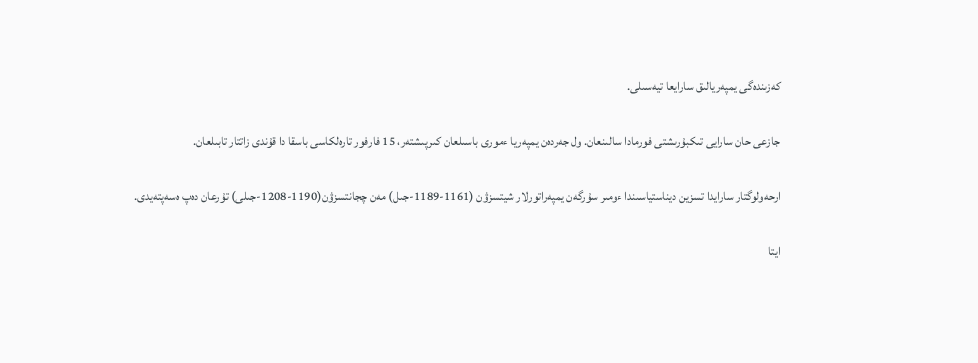كەزىندەگى يمپەريالىق سارايعا تيەسىلى.

جازعى حان سارايى تىكبۇرىشتى فورمادا سالىنعان. ول جەردەن يمپەريا ءمورى باسىلعان كىرپىشتەر، 15 فارفور تارەلكاسى باسقا دا قۇندى زاتتار تابىلعان.

ارحەولوگتار سارايدا تسزين ديناستياسىندا ءومىر سۇرگەن يمپەراتورلار شيتسزۋن (1161-1189-جىل) مەن چجانتسزۋن(1190-1208-جىلى) تۇرعان دەپ ەسەپتەيدى.

ايتا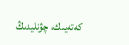كەتەيىك، چۋنليدىڭ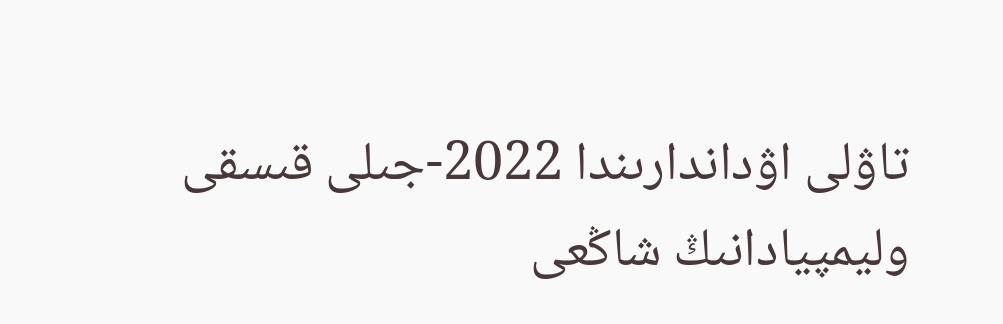تاۋلى اۋداندارىندا 2022-جىلى قىسقى وليمپيادانىڭ شاڭعى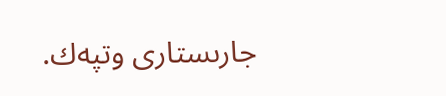جارىستارى وتپەك.